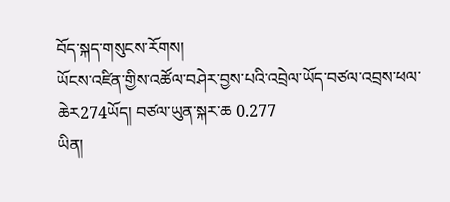བོད་སྐད་གསུངས་རོགས།
ཡོངས་འཛིན་གྱིས་འཚོལ་བཤེར་བྱས་པའི་འབྲེལ་ཡོད་བཙལ་འབྲས་ཕལ་ཆེར274ཡོད། བཙལ་ཡུན་སྐར་ཆ 0.277
ཡིན།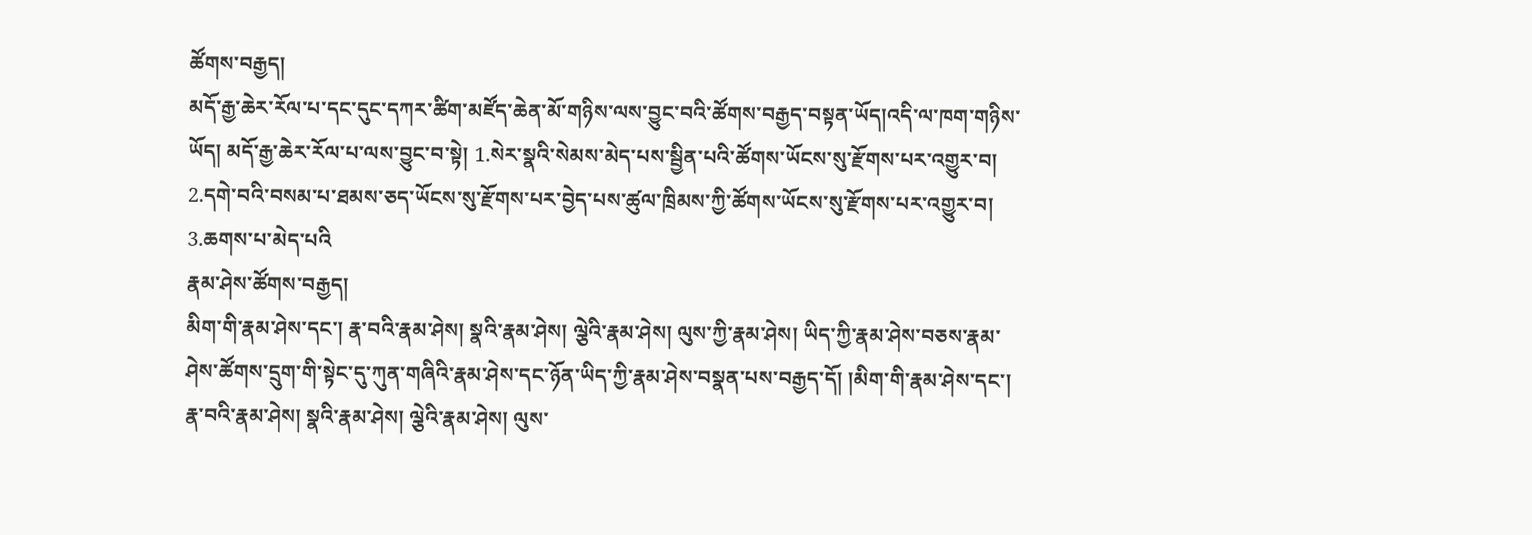ཚོགས་བརྒྱད།
མདོ་རྒྱ་ཆེར་རོལ་པ་དང་དུང་དཀར་ཚིག་མཛོད་ཆེན་མོ་གཉིས་ལས་བྱུང་བའི་ཚོགས་བརྒྱད་བསྟན་ཡོད།འདི་ལ་ཁག་གཉིས་ཡོད། མདོ་རྒྱ་ཆེར་རོལ་པ་ལས་བྱུང་བ་སྟེ། 1.སེར་སྣའི་སེམས་མེད་པས་སྦྱིན་པའི་ཚོགས་ཡོངས་སུ་རྫོགས་པར་འགྱུར་བ། 2.དགེ་བའི་བསམ་པ་ཐམས་ཅད་ཡོངས་སུ་རྫོགས་པར་བྱེད་པས་ཚུལ་ཁྲིམས་ཀྱི་ཚོགས་ཡོངས་སུ་རྫོགས་པར་འགྱུར་བ། 3.ཆགས་པ་མེད་པའི
རྣམ་ཤེས་ཚོགས་བརྒྱད།
མིག་གི་རྣམ་ཤེས་དང་། རྣ་བའི་རྣམ་ཤེས། སྣའི་རྣམ་ཤེས། ལྕེའི་རྣམ་ཤེས། ལུས་ཀྱི་རྣམ་ཤེས། ཡིད་ཀྱི་རྣམ་ཤེས་བཅས་རྣམ་ཤེས་ཚོགས་དྲུག་གི་སྟེང་དུ་ཀུན་གཞིའི་རྣམ་ཤེས་དང་ཉོན་ཡིད་ཀྱི་རྣམ་ཤེས་བསྣན་པས་བརྒྱད་དོ། །མིག་གི་རྣམ་ཤེས་དང་། རྣ་བའི་རྣམ་ཤེས། སྣའི་རྣམ་ཤེས། ལྕེའི་རྣམ་ཤེས། ལུས་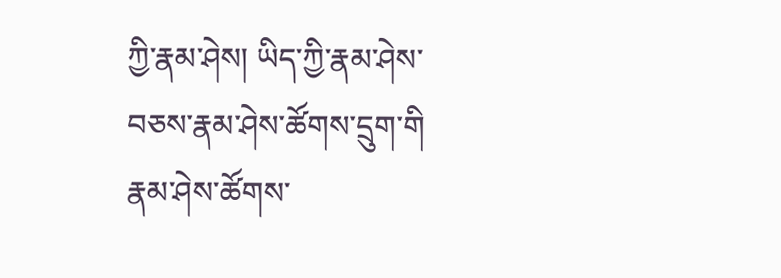ཀྱི་རྣམ་ཤེས། ཡིད་ཀྱི་རྣམ་ཤེས་བཅས་རྣམ་ཤེས་ཚོགས་དྲུག་གི
རྣམ་ཤེས་ཚོགས་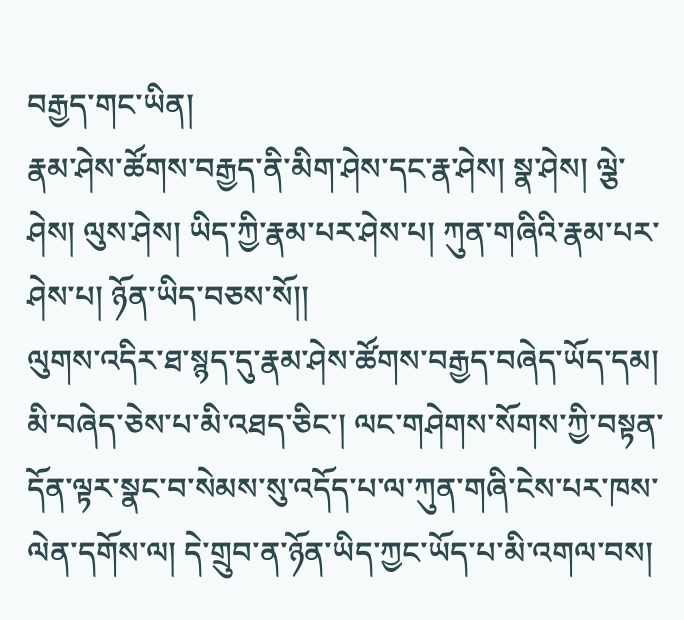བརྒྱད་གང་ཡིན།
རྣམ་ཤེས་ཚོགས་བརྒྱད་ནི་མིག་ཤེས་དང་རྣ་ཤེས། སྣ་ཤེས། ལྕེ་ཤེས། ལུས་ཤེས། ཡིད་ཀྱི་རྣམ་པར་ཤེས་པ། ཀུན་གཞིའི་རྣམ་པར་ཤེས་པ། ཉོན་ཡིད་བཅས་སོ།།
ལུགས་འདིར་ཐ་སྙད་དུ་རྣམ་ཤེས་ཚོགས་བརྒྱད་བཞེད་ཡོད་དམ།
མི་བཞེད་ཅེས་པ་མི་འཐད་ཅིང་། ལང་གཤེགས་སོགས་ཀྱི་བསྟན་དོན་ལྟར་སྣང་བ་སེམས་སུ་འདོད་པ་ལ་ཀུན་གཞི་ངེས་པར་ཁས་ལེན་དགོས་ལ། དེ་གྲུབ་ན་ཉོན་ཡིད་ཀྱང་ཡོད་པ་མི་འགལ་བས།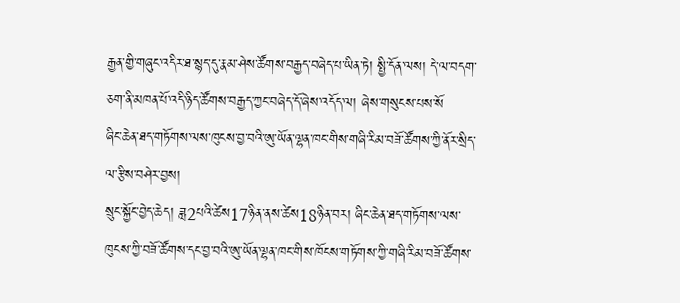རྒྱན་གྱི་གཞུང་འདིར་ཐ་སྙད་དུ་རྣམ་ཤེས་ཚོགས་བརྒྱད་བཞེད་པ་ཡིན་ཏེ། སྤྱི་དོན་ལས། དེ་ལ་བདག་ཅག་ནི་མཁན་པོ་འདི་ཉིད་ཚོགས་བརྒྱད་ཀྱང་བཞེད་དོ་ཞེས་འདོད་ལ། ཞེས་གསུངས་པས་སོ
ཞིང་ཆེན་ཐད་གཏོགས་ལས་ཁུངས་བྱ་བའི་ཨུ་ཡོན་ལྷན་ཁང་གིས་གཞི་རིམ་བཟོ་ཚོགས་ཀྱི་ནོར་སྲིད་ལ་རྩིས་བཤེར་བྱས།
སྲུང་སྐྱོང་བྱེད་ཆེད། ཟླ2པའི་ཚེས17ཉིན་ནས་ཚེས18ཉིན་བར། ཞིང་ཆེན་ཐད་གཏོགས་ལས་ཁུངས་ཀྱི་བཟོ་ཚོགས་དང་བྱ་བའི་ཨུ་ཡོན་ལྷན་ཁང་གིས་ཁོངས་གཏོགས་ཀྱི་གཞི་རིམ་བཟོ་ཚོགས་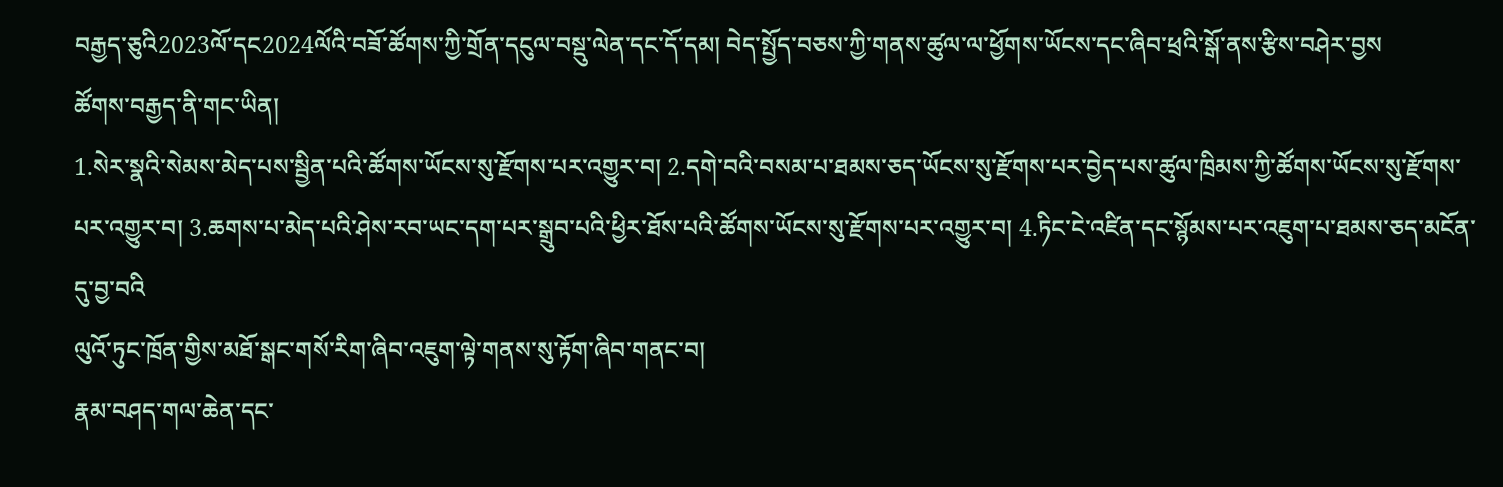བརྒྱད་ཅུའི2023ལོ་དང2024ལོའི་བཟོ་ཚོགས་ཀྱི་གྲོན་དངུལ་བསྡུ་ལེན་དང་དོ་དམ། བེད་སྤྱོད་བཅས་ཀྱི་གནས་ཚུལ་ལ་ཕྱོགས་ཡོངས་དང་ཞིབ་ཕྲའི་སྒོ་ནས་རྩིས་བཤེར་བྱས
ཚོགས་བརྒྱད་ནི་གང་ཡིན།
1.སེར་སྣའི་སེམས་མེད་པས་སྦྱིན་པའི་ཚོགས་ཡོངས་སུ་རྫོགས་པར་འགྱུར་བ། 2.དགེ་བའི་བསམ་པ་ཐམས་ཅད་ཡོངས་སུ་རྫོགས་པར་བྱེད་པས་ཚུལ་ཁྲིམས་ཀྱི་ཚོགས་ཡོངས་སུ་རྫོགས་པར་འགྱུར་བ། 3.ཆགས་པ་མེད་པའི་ཤེས་རབ་ཡང་དག་པར་སྒྲུབ་པའི་ཕྱིར་ཐོས་པའི་ཚོགས་ཡོངས་སུ་རྫོགས་པར་འགྱུར་བ། 4.ཏིང་ངེ་འཛིན་དང་སྙོམས་པར་འཇུག་པ་ཐམས་ཅད་མངོན་དུ་བྱ་བའི
ལུའོ་ཏུང་ཁྲོན་གྱིས་མཐོ་སྒང་གསོ་རིག་ཞིབ་འཇུག་ལྟེ་གནས་སུ་རྟོག་ཞིབ་གནང་བ།
རྣམ་བཤད་གལ་ཆེན་དང་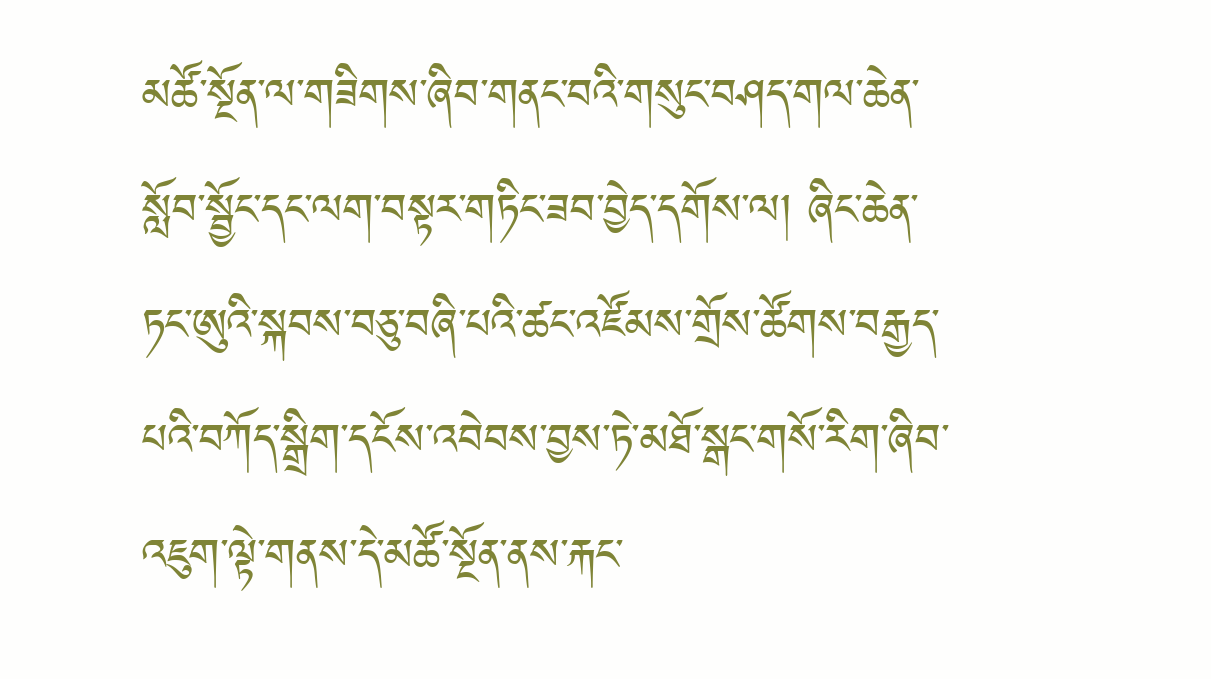མཚོ་སྔོན་ལ་གཟིགས་ཞིབ་གནང་བའི་གསུང་བཤད་གལ་ཆེན་སློབ་སྦྱོང་དང་ལག་བསྟར་གཏིང་ཟབ་བྱེད་དགོས་ལ། ཞིང་ཆེན་ཏང་ཨུའི་སྐབས་བཅུ་བཞི་པའི་ཚང་འཛོམས་གྲོས་ཚོགས་བརྒྱད་པའི་བཀོད་སྒྲིག་དངོས་འབེབས་བྱས་ཏེ་མཐོ་སྒང་གསོ་རིག་ཞིབ་འཇུག་ལྟེ་གནས་དེ་མཚོ་སྔོན་ནས་རྐང་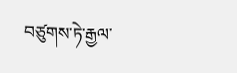བཙུགས་ཏེ་རྒྱལ་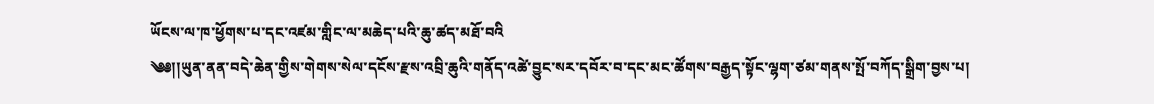ཡོངས་ལ་ཁ་ཕྱོགས་པ་དང་འཛམ་གླིང་ལ་མཆེད་པའི་ཆུ་ཚད་མཐོ་བའི
༄༅།།ཡུན་ནན་བདེ་ཆེན་གྱིས་གེགས་སེལ་དངོས་རྫས་འབྲི་ཆུའི་གནོད་འཚེ་བྱུང་སར་དབོར་བ་དང་མང་ཚོགས་བརྒྱད་སྟོང་ལྷག་ཙམ་གནས་སྤོ་བཀོད་སྒྲིག་བྱས་པ།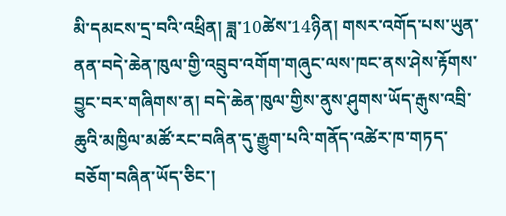མི་དམངས་དྲ་བའི་འཕྲིན། ཟླ་10ཚེས་14ཉིན། གསར་འགོད་པས་ཡུན་ནན་བདེ་ཆེན་ཁུལ་གྱི་འབྲུབ་འགོག་གཞུང་ལས་ཁང་ནས་ཤེས་རྟོགས་བྱུང་བར་གཞིགས་ན། བདེ་ཆེན་ཁུལ་གྱིས་ནུས་ཤུགས་ཡོད་རྒུས་འབྲི་ཆུའི་མཁྱིལ་མཚོ་རང་བཞིན་དུ་རྒྱུག་པའི་གནོད་འཚེར་ཁ་གཏད་བཅོག་བཞིན་ཡོད་ཅིང་།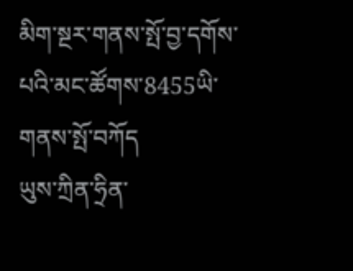མིག་སྔར་གནས་སྤོ་བྱ་དགོས་པའི་མང་ཚོགས་8455ཡི་གནས་སྤོ་བཀོད
ཡུས་ཀྲིན་ཧྲིན་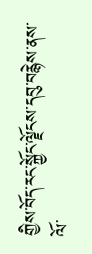གྱིས་བོད་རང་སྐྱོང་ལྗོངས་དབུ་བརྙེས་ནས་ལོ་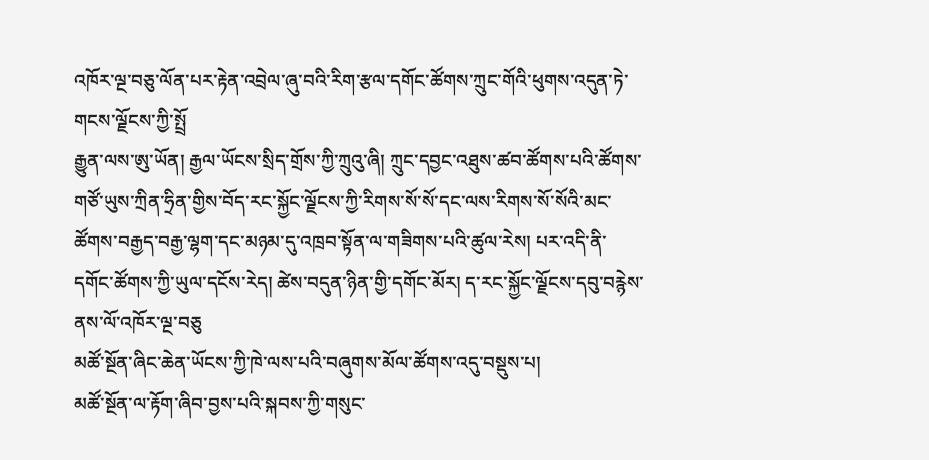འཁོར་ལྔ་བཅུ་ལོན་པར་རྟེན་འབྲེལ་ཞུ་བའི་རིག་རྩལ་དགོང་ཚོགས་ཀྲུང་གོའི་ཕུགས་འདུན་ཏེ་གངས་ལྗོངས་ཀྱི་སྤྲོ
རྒྱུན་ལས་ཨུ་ཡོན། རྒྱལ་ཡོངས་སྲིད་གྲོས་ཀྱི་ཀྲུའུ་ཞི། ཀྲུང་དབྱང་འཐུས་ཚབ་ཚོགས་པའི་ཚོགས་གཙོ་ཡུས་ཀྲིན་ཧྲིན་གྱིས་བོད་རང་སྐྱོང་ལྗོངས་ཀྱི་རིགས་སོ་སོ་དང་ལས་རིགས་སོ་སོའི་མང་ཚོགས་བརྒྱད་བརྒྱ་ལྷག་དང་མཉམ་དུ་འཁྲབ་སྟོན་ལ་གཟིགས་པའི་ཚུལ་རེས། པར་འདི་ནི་དགོང་ཚོགས་ཀྱི་ཡུལ་དངོས་རེད། ཚེས་བདུན་ཉིན་གྱི་དགོང་མོར། ད་རང་སྐྱོང་ལྗོངས་དབུ་བརྙེས་ནས་ལོ་འཁོར་ལྔ་བཅུ
མཚོ་སྔོན་ཞིང་ཆེན་ཡོངས་ཀྱི་ཁེ་ལས་པའི་བཞུགས་མོལ་ཚོགས་འདུ་བསྡུས་པ།
མཚོ་སྔོན་ལ་རྟོག་ཞིབ་བྱས་པའི་སྐབས་ཀྱི་གསུང་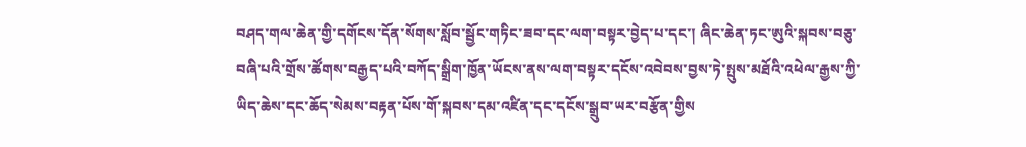བཤད་གལ་ཆེན་གྱི་དགོངས་དོན་སོགས་སློབ་སྦྱོང་གཏིང་ཟབ་དང་ལག་བསྟར་བྱེད་པ་དང་། ཞིང་ཆེན་ཏང་ཨུའི་སྐབས་བཅུ་བཞི་པའི་གྲོས་ཚོགས་བརྒྱད་པའི་བཀོད་སྒྲིག་ཁྱོན་ཡོངས་ནས་ལག་བསྟར་དངོས་འབེབས་བྱས་ཏེ་སྤུས་མཐོའི་འཕེལ་རྒྱས་ཀྱི་ཡིད་ཆེས་དང་ཆོད་སེམས་བརྟན་པོས་གོ་སྐབས་དམ་འཛིན་དང་དངོས་སྒྲུབ་ཡར་བརྩོན་གྱིས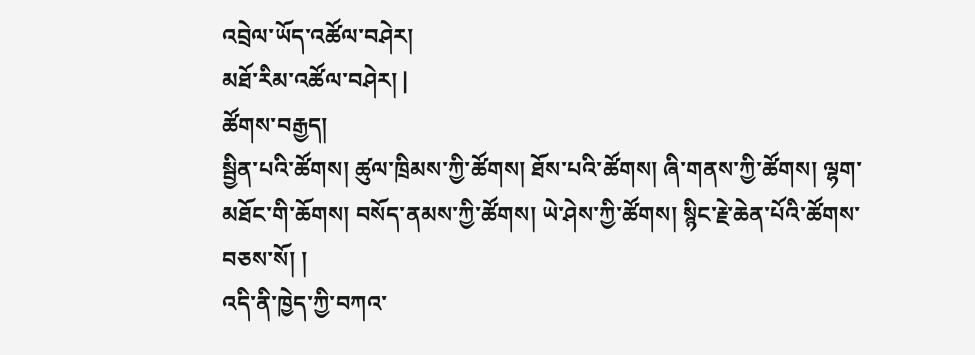འབྲེལ་ཡོད་འཚོལ་བཤེར།
མཐོ་རིམ་འཚོལ་བཤེར། |
ཚོགས་བརྒྱད།
སྦྱིན་པའི་ཚོགས། ཚུལ་ཁྲིམས་ཀྱི་ཚོགས། ཐོས་པའི་ཚོགས། ཞི་གནས་ཀྱི་ཚོགས། ལྷག་མཐོང་གི་ཆོགས། བསོད་ནམས་ཀྱི་ཚོགས། ཡེ་ཤེས་ཀྱི་ཚོགས། སྙིང་རྗེ་ཆེན་པོའི་ཚོགས་བཅས་སོ། །
འདི་ནི་ཁྱེད་ཀྱི་བཀའ་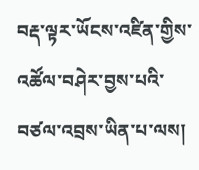བརྡ་ལྟར་ཡོངས་འཛིན་གྱིས་འཚོལ་བཤེར་བྱས་པའི་བཙལ་འབྲས་ཡིན་པ་ལས།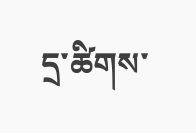དྲ་ཚིགས་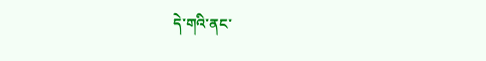དེ་གའི་ནང་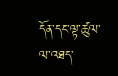དོན་དང་ལྟ་ཚུལ་ལ་འཐད་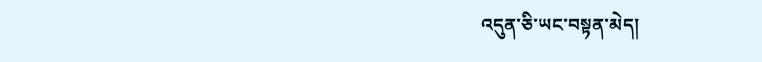འདུན་ཅི་ཡང་བསྟན་མེད།